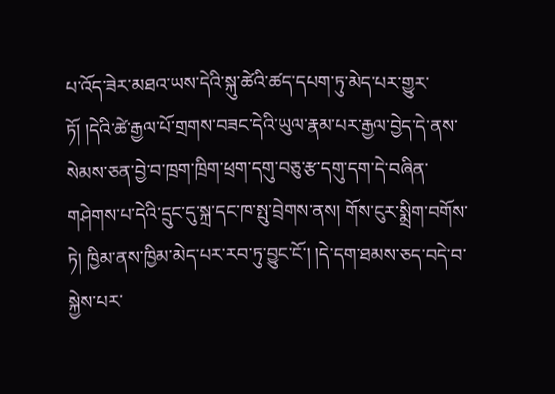པ་འོད་ཟེར་མཐའ་ཡས་དེའི་སྐུ་ཚེའི་ཚད་དཔག་ཏུ་མེད་པར་གྱུར་ཏོ། །དེའི་ཚེ་རྒྱལ་པོ་གྲགས་བཟང་དེའི་ཡུལ་རྣམ་པར་རྒྱལ་བྱེད་དེ་ནས་སེམས་ཅན་བྱེ་བ་ཁྲག་ཁྲིག་ཕྲག་དགུ་བཅུ་རྩ་དགུ་དག་དེ་བཞིན་གཤེགས་པ་དེའི་དྲུང་དུ་སྐྲ་དང་ཁ་སྤུ་བྲེགས་ནས། གོས་ངུར་སྨྲིག་བགོས་ཏེ། ཁྱིམ་ནས་ཁྱིམ་མེད་པར་རབ་ཏུ་བྱུང་ངོ་། །དེ་དག་ཐམས་ཅད་བདེ་བ་སྐྱེས་པར་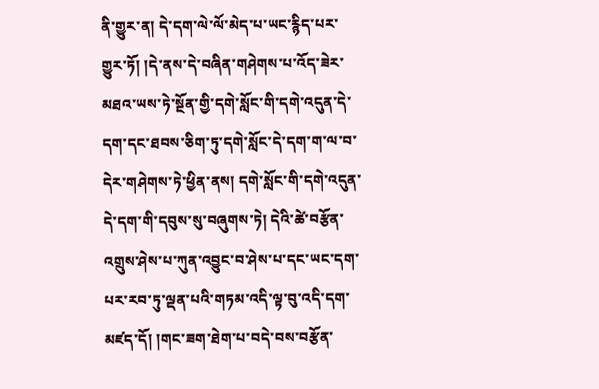ནི་གྱུར་ན། དེ་དག་ལེ་ལོ་མེད་པ་ཡང་རྙིད་པར་གྱུར་ཏོ། །དེ་ནས་དེ་བཞིན་གཤེགས་པ་འོད་ཟེར་མཐའ་ཡས་ཏེ་སྔོན་གྱི་དགེ་སློང་གི་དགེ་འདུན་དེ་དག་དང་ཐབས་ཅིག་ཏུ་དགེ་སློང་དེ་དག་ག་ལ་བ་དེར་གཤེགས་ཏེ་ཕྱིན་ནས། དགེ་སློང་གི་དགེ་འདུན་དེ་དག་གི་དབུས་སུ་བཞུགས་ཏེ། དེའི་ཚེ་བརྩོན་འགྲུས་ཤེས་པ་ཀུན་འབྱུང་བ་ཤེས་པ་དང་ཡང་དག་པར་རབ་ཏུ་ལྡན་པའི་གཏམ་འདི་ལྟ་བུ་འདི་དག་མཛད་དོ། །གང་ཟག་ཐེག་པ་བདེ་བས་བརྩོན་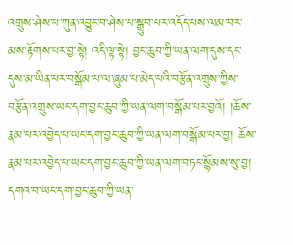འགྲུས་ཤེས་པ་ཀུན་འབྱུང་བ་ཤེས་པ་སྒྲུབ་པར་འདོད་པས་ལམ་བར་མས་རྟོགས་པར་བྱ་སྟེ། འདི་ལྟ་སྟེ། བྱང་ཆུབ་ཀྱི་ཡན་ལག་དུས་དང་དུས་མ་ཡིན་པར་བསྒོམ་པ་ལ་ཞུམ་པ་མེད་པའི་བརྩོན་འགྲུས་ཀྱིས་བརྩོན་འགྲུས་ཡང་དག་བྱང་ཆུབ་ཀྱི་ཡན་ལག་བསྒོམ་པར་བྱའོ། །ཆོས་རྣམ་པར་འབྱེད་པ་ཡང་དག་བྱང་ཆུབ་ཀྱི་ཡན་ལག་བསྒོམ་པར་བྱ། ཆོས་རྣམ་པར་འབྱེད་པ་ཡང་དག་བྱང་ཆུབ་ཀྱི་ཡན་ལག་བཏང་སྙོམས་སུ་བྱ། དགའ་བ་ཡང་དག་བྱང་ཆུབ་ཀྱི་ཡན་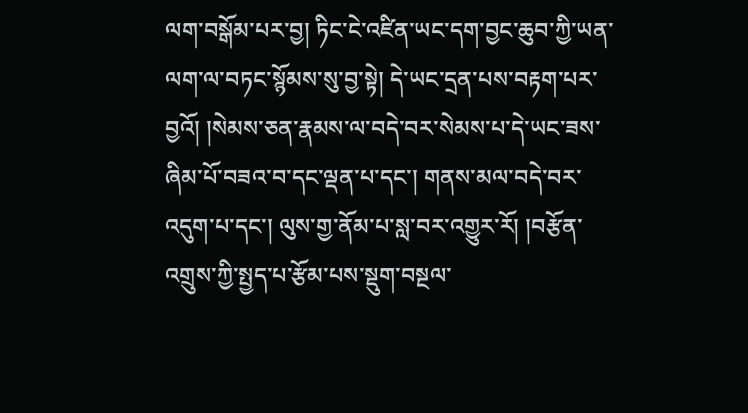ལག་བསྒོམ་པར་བྱ། ཏིང་ངེ་འཛིན་ཡང་དག་བྱང་ཆུབ་ཀྱི་ཡན་ལག་ལ་བཏང་སྙོམས་སུ་བྱ་སྟེ། དེ་ཡང་དྲན་པས་བརྟག་པར་བྱའོ། །སེམས་ཅན་རྣམས་ལ་བདེ་བར་སེམས་པ་དེ་ཡང་ཟས་ཞིམ་པོ་བཟའ་བ་དང་ལྡན་པ་དང་། གནས་མལ་བདེ་བར་འདུག་པ་དང་། ལུས་གྱ་ནོམ་པ་སླ་བར་འགྱུར་རོ། །བརྩོན་འགྲུས་ཀྱི་སྤྱད་པ་རྩོམ་པས་སྡུག་བསྔལ་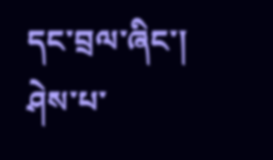དང་བྲལ་ཞིང་། ཤེས་པ་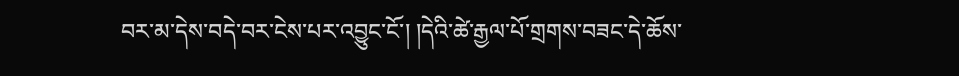བར་མ་དེས་བདེ་བར་ངེས་པར་འབྱུང་ངོ་། །དེའི་ཚེ་རྒྱལ་པོ་གྲགས་བཟང་དེ་ཆོས་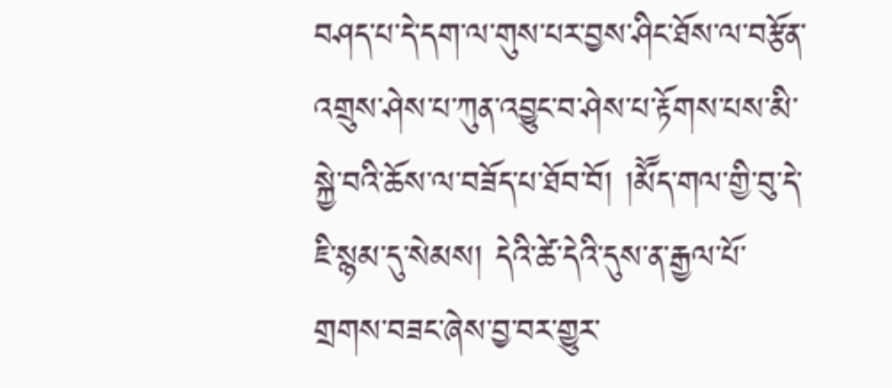བཤད་པ་དེ་དག་ལ་གུས་པར་བྱས་ཤིང་ཐོས་ལ་བརྩོན་འགྲུས་ཤེས་པ་ཀུན་འབྱུང་བ་ཤེས་པ་རྟོགས་པས་མི་སྐྱེ་བའི་ཆོས་ལ་བཟོད་པ་ཐོབ་བོ། །མཽད་གལ་གྱི་བུ་དེ་ཇི་སྙམ་དུ་སེམས། དེའི་ཚེ་དེའི་དུས་ན་རྒྱལ་པོ་གྲགས་བཟང་ཞེས་བྱ་བར་གྱུར་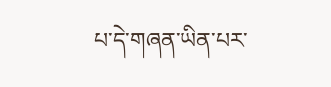པ་དེ་གཞན་ཡིན་པར་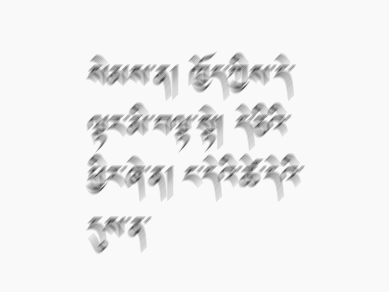སེམས་ན། ཁྱོད་ཀྱིས་དེ་ལྟར་མི་བལྟ་སྟེ། དེ་ཅིའི་ཕྱིར་ཞེ་ན། ང་དེའི་ཚེ་དེའི་དུས་ན་